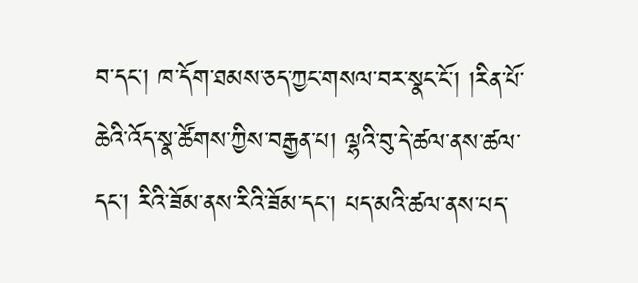བ་དང་། ཁ་དོག་ཐམས་ཅད་ཀྱང་གསལ་བར་སྣང་ངོ་། །རིན་པོ་ཆེའི་འོད་སྣ་ཚོགས་ཀྱིས་བརྒྱན་པ། ལྷའི་བུ་དེ་ཚལ་ནས་ཚལ་དང་། རིའི་ཟོམ་ནས་རིའི་ཟོམ་དང་། པད་མའི་ཚལ་ནས་པད་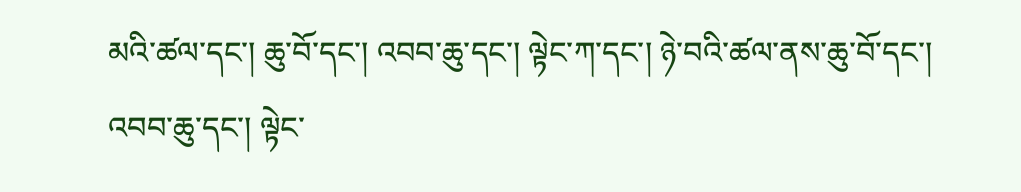མའི་ཚལ་དང་། ཆུ་བོ་དང་། འབབ་ཆུ་དང་། ལྟེང་ཀ་དང་། ཉེ་བའི་ཚལ་ནས་ཆུ་བོ་དང་། འབབ་ཆུ་དང་། ལྟེང་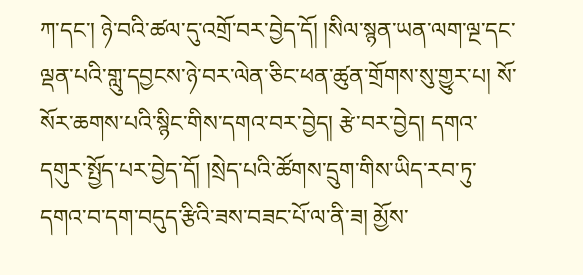ཀ་དང་། ཉེ་བའི་ཚལ་དུ་འགྲོ་བར་བྱེད་དོ། །སིལ་སྙན་ཡན་ལག་ལྔ་དང་ལྡན་པའི་གླུ་དབྱངས་ཉེ་བར་ལེན་ཅིང་ཕན་ཚུན་གྲོགས་སུ་གྱུར་པ། སོ་སོར་ཆགས་པའི་སྙིང་གིས་དགའ་བར་བྱེད། རྩེ་བར་བྱེད། དགའ་དགུར་སྤྱོད་པར་བྱེད་དོ། །སྲེད་པའི་ཚོགས་དྲུག་གིས་ཡིད་རབ་ཏུ་དགའ་བ་དག་བདུད་རྩིའི་ཟས་བཟང་པོ་ལ་ནི་ཟ། མྱོས་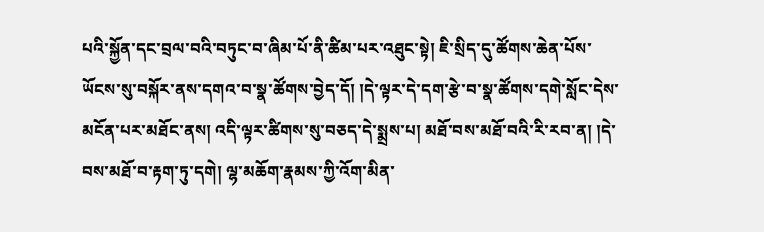པའི་སྐྱོན་དང་བྲལ་བའི་བཏུང་བ་ཞིམ་པོ་ནི་ཚིམ་པར་འཐུང་སྟེ། ཇི་སྲིད་དུ་ཚོགས་ཆེན་པོས་ཡོངས་སུ་བསྐོར་ནས་དགའ་བ་སྣ་ཚོགས་བྱེད་དོ། །དེ་ལྟར་དེ་དག་རྩེ་བ་སྣ་ཚོགས་དགེ་སློང་དེས་མངོན་པར་མཐོང་ནས། འདི་ལྟར་ཚིགས་སུ་བཅད་དེ་སྨྲས་པ། མཐོ་བས་མཐོ་བའི་རི་རབ་ན། །དེ་བས་མཐོ་བ་རྟག་ཏུ་དགེ། ལྷ་མཆོག་རྣམས་ཀྱི་འོག་མིན་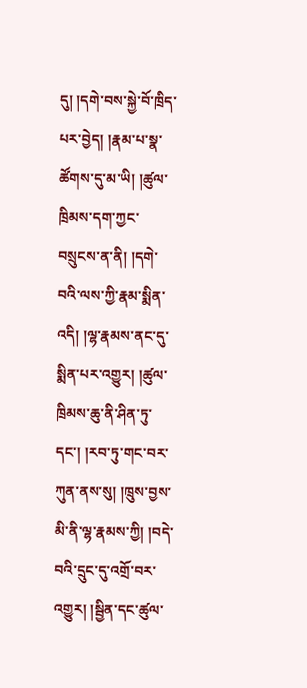དུ། །དགེ་བས་སྐྱེ་བོ་ཁྲིད་པར་བྱེད། །རྣམ་པ་སྣ་ཚོགས་དུ་མ་ཡི། །ཚུལ་ཁྲིམས་དག་ཀྱང་བསྲུངས་ན་ནི། །དགེ་བའི་ལས་ཀྱི་རྣམ་སྨིན་འདི། །ལྷ་རྣམས་ནང་དུ་སྨིན་པར་འགྱུར། །ཚུལ་ཁྲིམས་ཆུ་ནི་ཤིན་ཏུ་དང་། །རབ་ཏུ་གང་བར་ཀུན་ནས་སུ། །ཁྲུས་བྱས་མི་ནི་ལྷ་རྣམས་ཀྱི། །བདེ་བའི་དྲུང་དུ་འགྲོ་བར་འགྱུར། །སྦྱིན་དང་ཚུལ་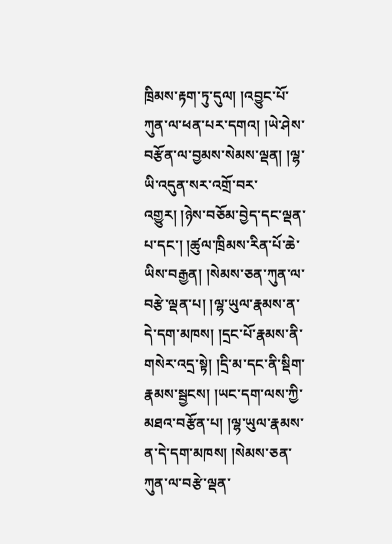ཁྲིམས་རྟག་ཏུ་དུལ། །འབྱུང་པོ་ཀུན་ལ་ཕན་པར་དགའ། །ཡེ་ཤེས་བརྩོན་ལ་བྱམས་སེམས་ལྡན། །ལྷ་ཡི་འདུན་སར་འགྲོ་བར་འགྱུར། །ཉེས་བཅོམ་བྱེད་དང་ལྡན་པ་དང་། །ཚུལ་ཁྲིམས་རིན་པོ་ཆེ་ཡིས་བརྒྱན། །སེམས་ཅན་ཀུན་ལ་བརྩེ་ལྡན་པ། །ལྷ་ཡུལ་རྣམས་ན་དེ་དག་མཁས། །དྲང་པོ་རྣམས་ནི་གསེར་འདྲ་སྟེ། །དྲི་མ་དང་ནི་སྡིག་རྣམས་སྦྱངས། །ཡང་དག་ལས་ཀྱི་མཐའ་བརྩོན་པ། །ལྷ་ཡུལ་རྣམས་ན་དེ་དག་མཁས། །སེམས་ཅན་ཀུན་ལ་བརྩེ་ལྡན་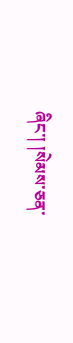ཞིང་། །སེམས་ཅན་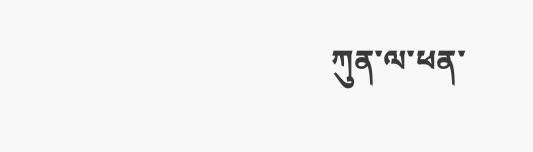ཀུན་ལ་ཕན་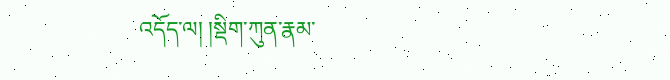འདོད་ལ། །སྡིག་ཀུན་རྣམ་